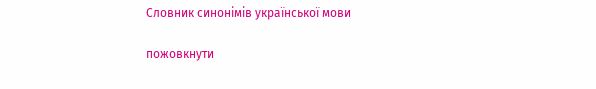Словник синонімів української мови

пожовкнути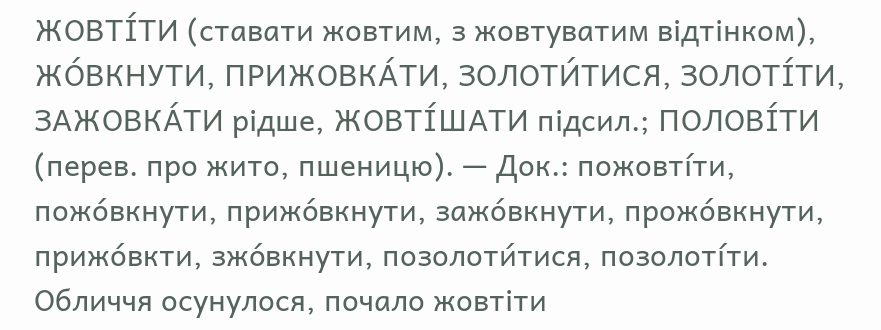ЖОВТІ́ТИ (ставати жовтим, з жовтуватим відтінком), ЖО́ВКНУТИ, ПРИЖОВКА́ТИ, ЗОЛОТИ́ТИСЯ, ЗОЛОТІ́ТИ, ЗАЖОВКА́ТИ рідше, ЖОВТІ́ШАТИ підсил.; ПОЛОВІ́ТИ (перев. про жито, пшеницю). — Док.: пожовті́ти, пожо́вкнути, прижо́вкнути, зажо́вкнути, прожо́вкнути, прижо́вкти, зжо́вкнути, позолоти́тися, позолоті́ти. Обличчя осунулося, почало жовтіти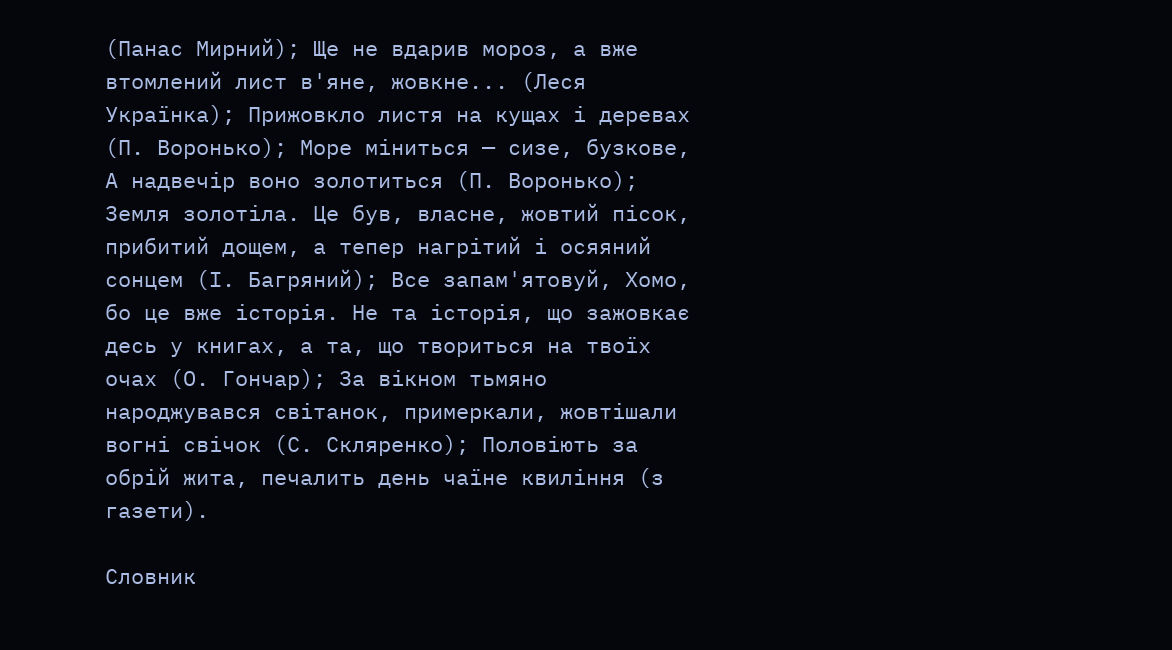(Панас Мирний); Ще не вдарив мороз, а вже втомлений лист в'яне, жовкне... (Леся Українка); Прижовкло листя на кущах і деревах (П. Воронько); Море міниться — сизе, бузкове, А надвечір воно золотиться (П. Воронько); Земля золотіла. Це був, власне, жовтий пісок, прибитий дощем, а тепер нагрітий і осяяний сонцем (І. Багряний); Все запам'ятовуй, Хомо, бо це вже історія. Не та історія, що зажовкає десь у книгах, а та, що твориться на твоїх очах (О. Гончар); За вікном тьмяно народжувався світанок, примеркали, жовтішали вогні свічок (С. Скляренко); Половіють за обрій жита, печалить день чаїне квиління (з газети).

Словник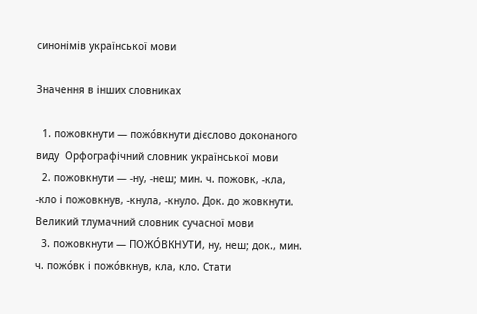синонімів української мови

Значення в інших словниках

  1. пожовкнути — пожо́вкнути дієслово доконаного виду  Орфографічний словник української мови
  2. пожовкнути — -ну, -неш; мин. ч. пожовк, -кла, -кло і пожовкнув, -кнула, -кнуло. Док. до жовкнути.  Великий тлумачний словник сучасної мови
  3. пожовкнути — ПОЖО́ВКНУТИ, ну, неш; док., мин. ч. пожо́вк і пожо́вкнув, кла, кло. Стати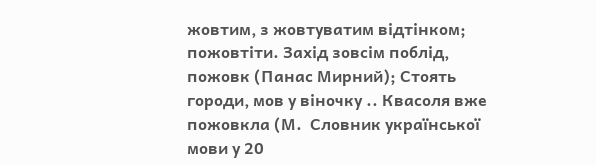жовтим, з жовтуватим відтінком; пожовтіти. Захід зовсім поблід, пожовк (Панас Мирний); Стоять городи, мов у віночку .. Квасоля вже пожовкла (М.  Словник української мови у 20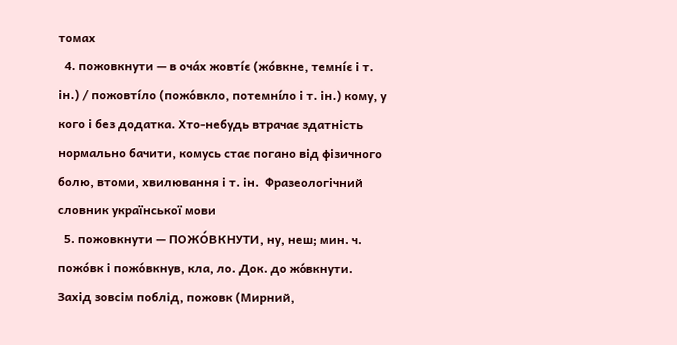томах
  4. пожовкнути — в оча́х жовті́є (жо́вкне, темні́є і т. ін.) / пожовті́ло (пожо́вкло, потемні́ло і т. ін.) кому, у кого і без додатка. Хто-небудь втрачає здатність нормально бачити, комусь стає погано від фізичного болю, втоми, хвилювання і т. ін.  Фразеологічний словник української мови
  5. пожовкнути — ПОЖО́ВКНУТИ, ну, неш; мин. ч. пожо́вк і пожо́вкнув, кла, ло. Док. до жо́вкнути. Захід зовсім поблід, пожовк (Мирний,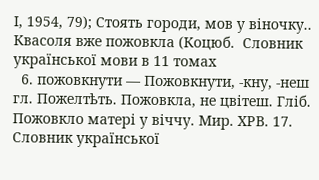І, 1954, 79); Стоять городи, мов у віночку.. Квасоля вже пожовкла (Коцюб.  Словник української мови в 11 томах
  6. пожовкнути — Пожовкнути, -кну, -неш гл. Пожелтѣть. Пожовкла, не цвітеш. Гліб. Пожовкло матері у віччу. Мир. ХРВ. 17.  Словник української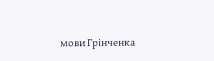мови Грінченка